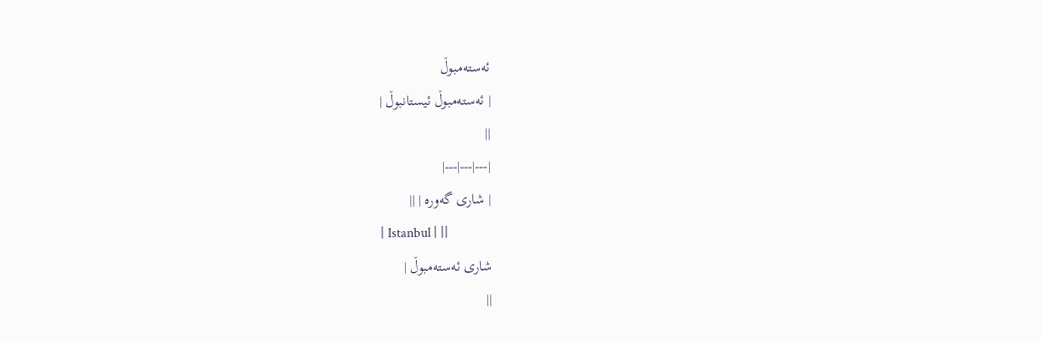ئەستەمبوڵ
| ئەستەمبوڵ ئیستانبوڵ |
||
|---|---|---|
| شاری گەورە | ||
| Istanbul | ||
شاری ئەستەمبوڵ |
||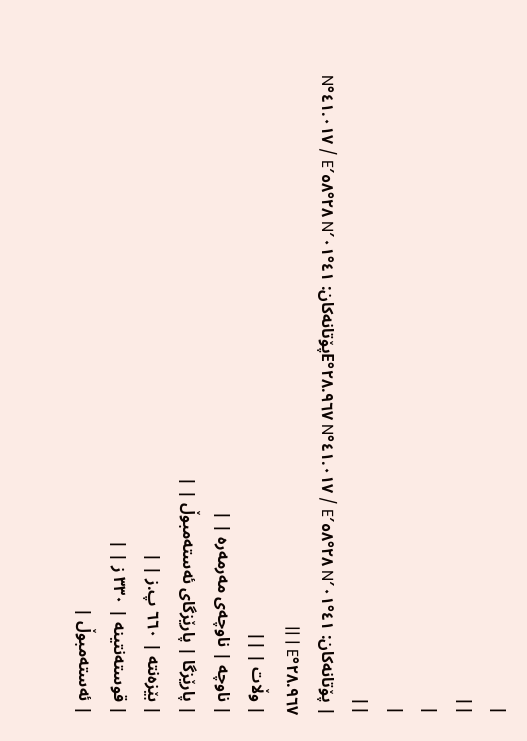|
||
|
|
||
| پۆتانەکان: ٤١°٠١′N ٢٨°٥٨′E / ٤١.٠١٧°N ٢٨.٩٦٧°Eپۆتانەکان: ٤١°٠١′N ٢٨°٥٨′E / ٤١.٠١٧°N ٢٨.٩٦٧°E | ||
| وڵات | ||
| ناوچە | ناوچەی مەرمەرە | |
| پارێزگا | پارێزگای ئەستەمبوڵ | |
| بێزەنتە | ٦٦٠ پ.ز | |
| قوستەنتینە | ٣٣٠ ز | |
| ئەستەمبوڵ |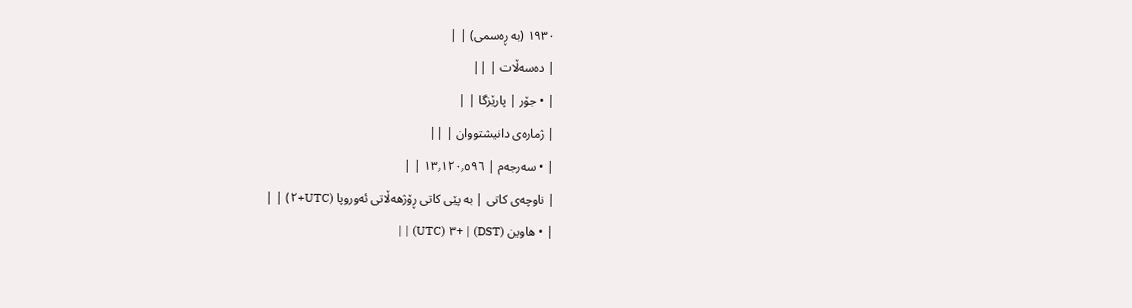١٩٣٠ (بە ڕەسمی) | |
| دەسەڵات | ||
| • جۆر | پارێزگا | |
| ژمارەی دانیشتووان | ||
| • سەرجەم | ١٣٫١٢٠٫٥٩٦ | |
| ناوچەی کاتی | بە پێی کاتی ڕۆژهەڵاتی ئەوروپا (UTC+٢) | |
| • ھاوین (DST) | +٣ (UTC) | |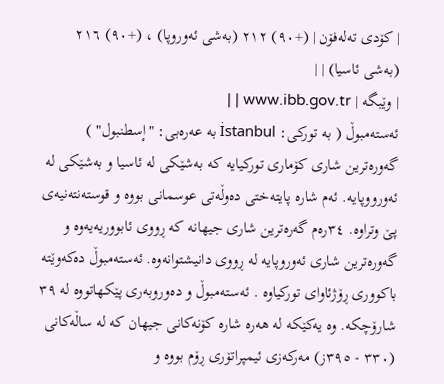| کۆدی تەلەفۆن | (+٩٠) ٢١٢ (بەشی ئەوروپا) ، (+٩٠) ٢١٦ (بەشی ئاسیا) | |
| وێبگە | www.ibb.gov.tr | |
ئەستەمبوڵ ( بە تورکی: İstanbul بە عەرەبی: "إسطنبول" ) گەورەترین شاری کۆماری تورکیایە کە بەشێکی لە ئاسیا و بەشێکی لە ئەورووپایە. ئەم شارە پایتەختی دەوڵەتی عوسمانی بووە و قوستەنتەنیەی پێ وتراوە. ٣٤رەم گەرەترین شاری جیھانە کە ڕووی ئابووریەیەوە و گەورەترین شاری ئەوروپایە لە ڕووی دانیشتوانەوە. ئەستەمبوڵ دەکەوێتە باکووری ڕۆژئاوای تورکیاوە . ئەستەمبوڵ و دەوروبەری پێکھاتووە لە ٣٩ شارۆچکە. وە یەکێکە لە ھەرە شارە کۆنەکانی جیھان کە لە ساڵەکانی (٣٣٠ - ٣٩٥ز) مەرکەزی ئیمپراتۆری ڕۆم بووە و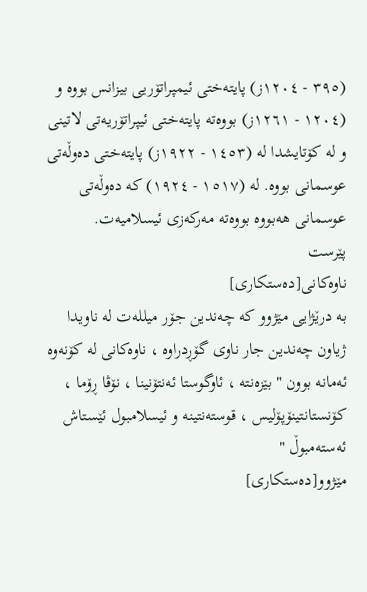(٣٩٥ - ١٢٠٤ز) پایتەختی ئیمپراتۆریی بیزانس بووە و (١٢٠٤ - ١٢٦١ز) بووەتە پایتەختی ئیپراتۆریەتی لاتینی و لە کۆتایشدا لە (١٤٥٣ - ١٩٢٢ز) پایتەختی دەوڵەتی عوسمانی بووە. لە (١٥١٧ - ١٩٢٤) کە دەوڵەتی عوسمانی ھەبووە بووەتە مەرکەزی ئیسلامیەت.
پێرست
ناوەکانی[دەستکاری]
بە درێژایی مێژوو کە چەندین جۆر میللەت لە ناویدا ژیاون چەندین جار ناوی گۆڕدراوە ، ناوەکانی لە کۆنەوە ئەمانە بوون " بێزەنتە ، ئاوگوستا ئەنتۆنینا ، نۆڤا ڕۆما ، کۆنستانتینۆپۆلیس ، قوستەنتینە و ئیسلامبول ئێستاش ئەستەمبوڵ "
مێژوو[دەستکاری]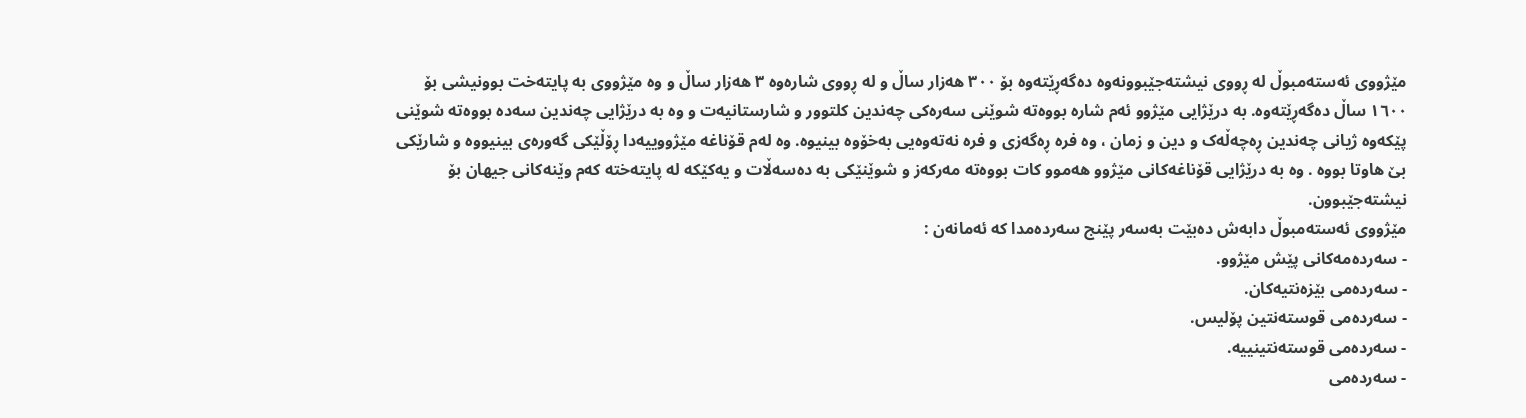مێژووی ئەستەمبوڵ لە ڕووی نیشتەجێبوونەوە دەگەڕێتەوە بۆ ٣٠٠ ھەزار ساڵ و لە ڕووی شارەوە ٣ ھەزار ساڵ و وە مێژووی بە پایتەخت بوونیشی بۆ ١٦٠٠ ساڵ دەگەڕێتەوە. بە درێژایی مێژوو ئەم شارە بووەتە شوێنی سەرەکی چەندین کلتوور و شارستانیەت و وە بە درێژایی چەندین سەدە بووەتە شوێنی پێکەوە ژیانی چەندین ڕەچەڵەک و دین و زمان ، وە فرە ڕەگەزی و فرە نەتەوەیی بەخۆوە بینیوە. وە لەم قۆناغە مێژووییەدا ڕۆڵێکی گەورەی بینیووە و شارێکی بێ ھاوتا بووە . وە بە درێژایی قۆناغەکانی مێژوو ھەموو کات بووەتە مەرکەز و شوێنێکی بە دەسەڵات و یەکێکە لە پایتەختە کەم وێنەکانی جیھان بۆ نیشتەجێبوون.
مێژووی ئەستەمبوڵ دابەش دەبێت بەسەر پێنج سەردەمدا کە ئەمانەن :
- سەردەمەکانی پێش مێژوو.
- سەردەمی بێزەنتیەکان.
- سەردەمی قوستەنتین پۆلیس.
- سەردەمی قوستەنتینییە.
- سەردەمی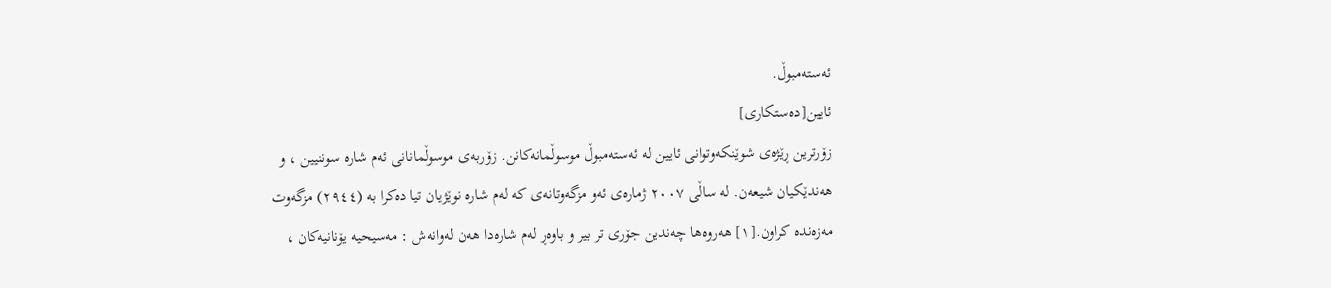ئەستەمبوڵ.
ئایین[دەستکاری]
زۆرترین ڕێژەی شوێنکەوتوانی ئایین لە ئەستەمبوڵ موسوڵمانەکانن. زۆربەی موسوڵمانانی ئەم شارە سوننیین ، و ھەندێکیان شیعەن. لە ساڵی ٢٠٠٧ ژمارەی ئەو مزگەوتانەی کە لەم شارە نوێژیان تیا دەکرا بە (٢٩٤٤) مزگەوت مەزەندە کراون.[١] ھەروەھا چەندین جۆری تر بیر و باوەڕ لەم شارەدا ھەن لەوانەش : مەسیحیە یۆنانیەکان ،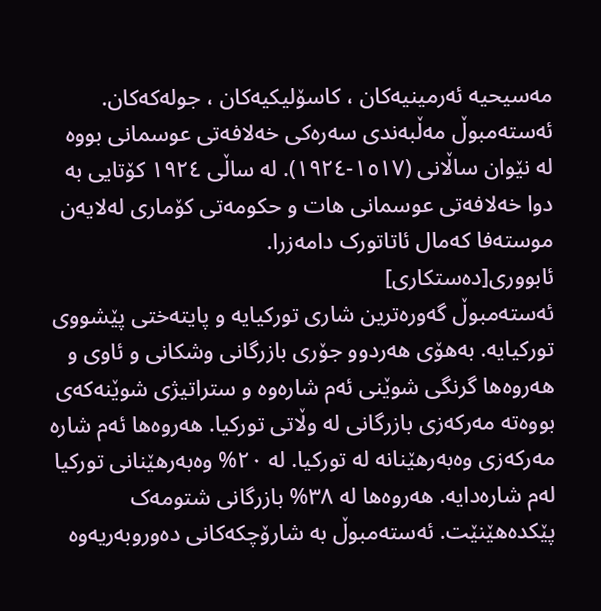مەسیحیە ئەرمینیەکان ، کاسۆلیکیەکان ، جولەکەکان.
ئەستەمبوڵ مەڵبەندی سەرەکی خەلافەتی عوسمانی بووە لە نێوان ساڵانی (١٥١٧-١٩٢٤). لە ساڵی ١٩٢٤ کۆتایی بە دوا خەلافەتی عوسمانی ھات و حکومەتی کۆماری لەلایەن موستەفا کەمال ئاتاتورک دامەزرا.
ئابووری[دەستکاری]
ئەستەمبوڵ گەورەترین شاری تورکیایە و پایتەختی پێشووی تورکیایە. بەھۆی ھەردوو جۆری بازرگانی وشکانی و ئاوی و ھەروەھا گرنگی شوێنی ئەم شارەوە و ستراتیژی شوێنەکەی بووەتە مەرکەزی بازرگانی لە وڵاتی تورکیا. ھەروەھا ئەم شارە مەرکەزی وەبەرھێنانە لە تورکیا. لە ٢٠% وەبەرھێنانی تورکیا لەم شارەدایە. ھەروەھا لە ٣٨% بازرگانی شتومەک پێکدەھێنێت. ئەستەمبوڵ بە شارۆچکەکانی دەوروبەریەوە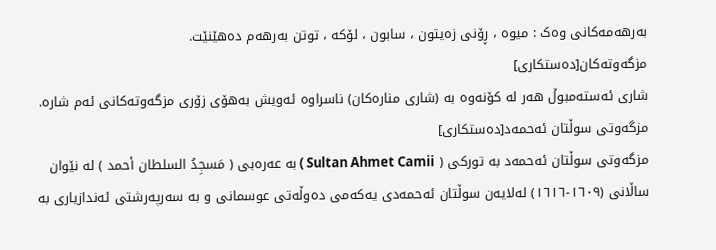بەرھەمەکانی وەک : میوە ، ڕۆنی زەیتون ، سابون ، لۆکە ، توتن بەرھەم دەھێنێت.
مزگەوتەکان[دەستکاری]
شاری ئەستەمبوڵ ھەر لە کۆنەوە بە (شاری منارەکان) ناسراوە ئەویش بەھۆی زۆری مزگەوتەکانی ئەم شارە.
مزگەوتی سوڵتان ئەحمەد[دەستکاری]
مزگەوتی سوڵتان ئەحمەد بە تورکی ( Sultan Ahmet Camii ) بە عەرەبی ( مَسجِدُ السلطان أحمد ) لە نێوان ساڵانی (١٦٠٩-١٦١٦) لەلایەن سوڵتان ئەحمەدی یەکەمی دەوڵەتی عوسمانی و بە سەرپەرشتی ئەندازیاری بە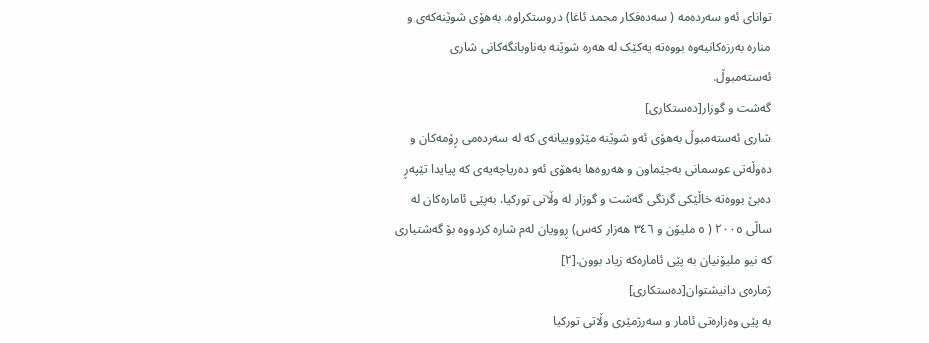توانای ئەو سەردەمە ( سەدەفکار محمد ئاغا) دروستکراوە. بەھۆی شوێنەکەی و منارە بەرزەکانیەوە بووەتە یەکێک لە ھەرە شوێنە بەناوبانگەکانی شاری ئەستەمبوڵ.
گەشت و گوزار[دەستکاری]
شاری ئەستەمبوڵ بەھۆی ئەو شوێنە مێژووییانەی کە لە سەردەمی ڕۆمەکان و دەوڵەتی عوسمانی بەجێماون و ھەروەھا بەھۆی ئەو دەریاچەیەی کە پیایدا تێپەڕ دەبێ بووەتە خاڵێکی گرنگی گەشت و گوزار لە وڵاتی تورکیا. بەپێی ئامارەکان لە ساڵی ٢٠٠٥ ( ٥ ملیۆن و ٣٤٦ ھەزار کەس) ڕوویان لەم شارە کردووە بۆ گەشتیاری کە نیو ملیۆنیان بە پێی ئامارەکە زیاد بوون.[٢]
ژمارەی دانیشتوان[دەستکاری]
بە پێی وەزارەتی ئامار و سەرژمێری وڵاتی تورکیا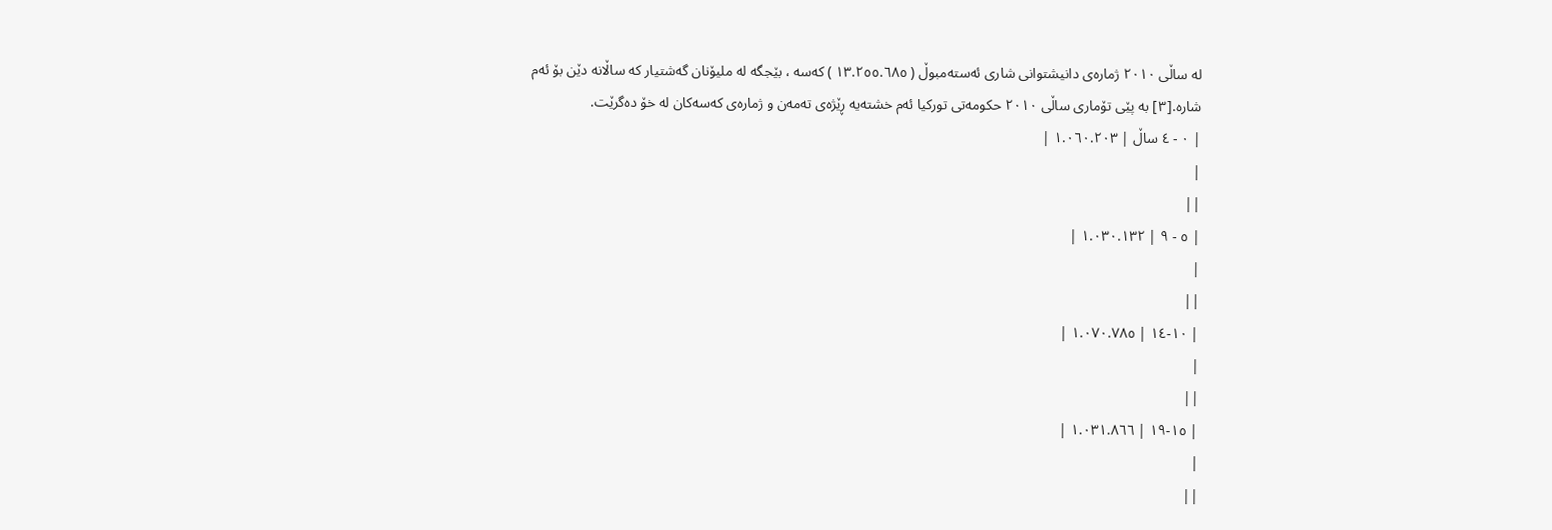لە ساڵی ٢٠١٠ ژمارەی دانیشتوانی شاری ئەستەمبوڵ ( ١٣.٢٥٥.٦٨٥ ) کەسە ، بێجگە لە ملیۆنان گەشتیار کە ساڵانە دێن بۆ ئەم شارە.[٣] بە پێی تۆماری ساڵی ٢٠١٠ حکومەتی تورکیا ئەم خشتەیە ڕێژەی تەمەن و ژمارەی کەسەکان لە خۆ دەگرێت.
| ٠ - ٤ ساڵ | ١.٠٦٠.٢٠٣ |
|
||
| ٥ - ٩ | ١.٠٣٠.١٣٢ |
|
||
| ١٠-١٤ | ١.٠٧٠.٧٨٥ |
|
||
| ١٥-١٩ | ١.٠٣١.٨٦٦ |
|
||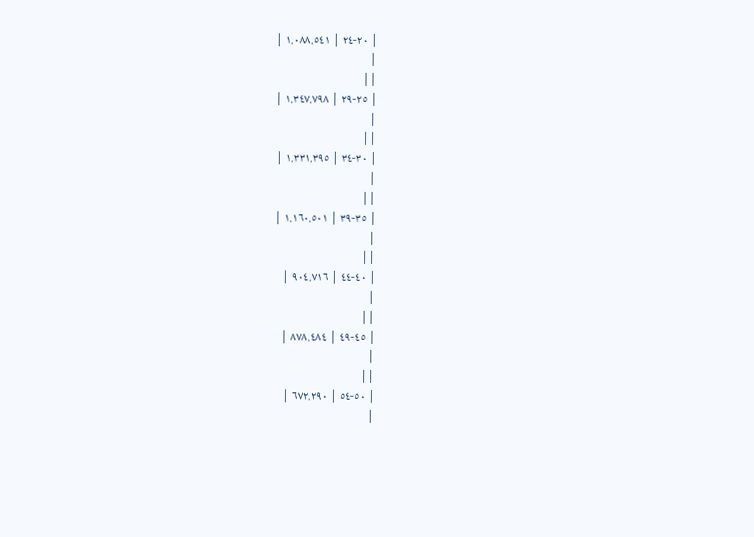| ٢٠-٢٤ | ١.٠٨٨.٥٤١ |
|
||
| ٢٥-٢٩ | ١.٣٤٧.٧٩٨ |
|
||
| ٣٠-٣٤ | ١.٣٣١.٣٩٥ |
|
||
| ٣٥-٣٩ | ١.١٦٠.٥٠١ |
|
||
| ٤٠-٤٤ | ٩٠٤.٧١٦ |
|
||
| ٤٥-٤٩ | ٨٧٨.٤٨٤ |
|
||
| ٥٠-٥٤ | ٦٧٢.٢٩٠ |
|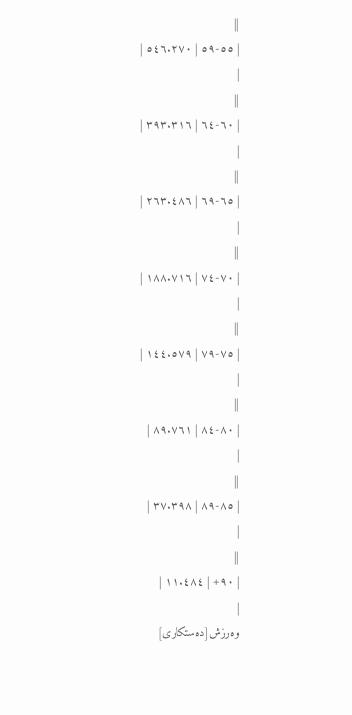||
| ٥٥-٥٩ | ٥٤٦.٢٧٠ |
|
||
| ٦٠-٦٤ | ٣٩٣.٣١٦ |
|
||
| ٦٥-٦٩ | ٢٦٣.٤٨٦ |
|
||
| ٧٠-٧٤ | ١٨٨.٧١٦ |
|
||
| ٧٥-٧٩ | ١٤٤.٥٧٩ |
|
||
| ٨٠-٨٤ | ٨٩.٧٦١ |
|
||
| ٨٥-٨٩ | ٣٧.٣٩٨ |
|
||
| ٩٠+ | ١١.٤٨٤ |
|
وەرزش[دەستکاری]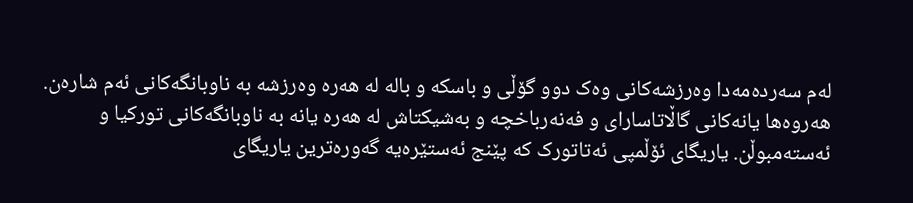لەم سەردەمەدا وەرزشەکانی وەک دوو گۆڵی و باسکە و بالە لە ھەرە وەرزشە بە ناوبانگەکانی ئەم شارەن. ھەروەھا یانەکانی گاڵاتاسارای و فەنەرباخچە و بەشیکتاش لە ھەرە یانە بە ناوبانگەکانی تورکیا و ئەستەمبوڵن. یاریگای ئۆڵمپی ئەتاتورک کە پێنج ئەستێرەیە گەورەترین یاریگای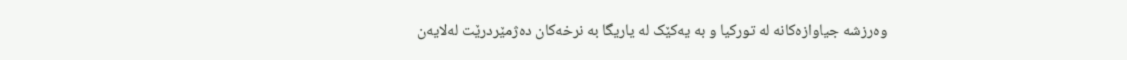وەرزشە جیاوازەکانە لە تورکیا و بە یەکێک لە یاریگا بە نرخەکان دەژمێردرێت لەلایەن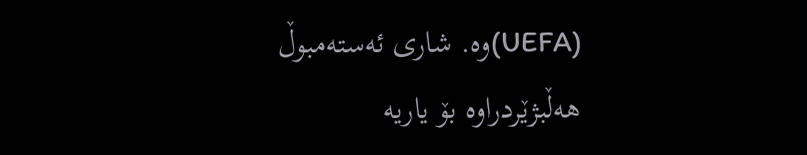(UEFA)وە. شاری ئەستەمبوڵ ھەڵبژێردراوە بۆ یاریە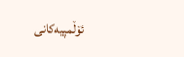ئۆڵمپیەکانی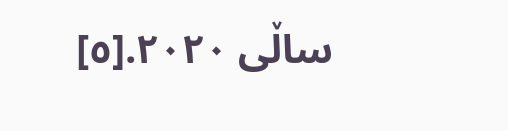ساڵی ٢٠٢٠.[٥]